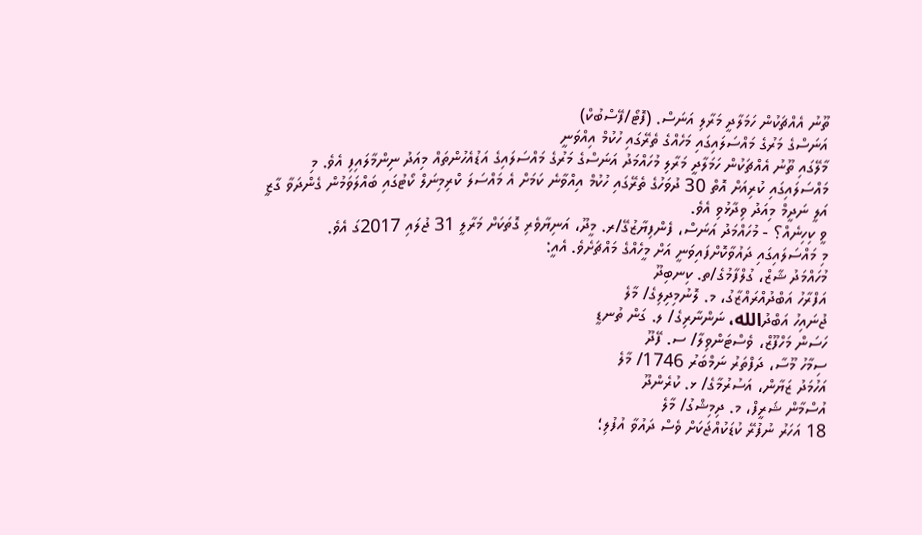ތޫނު އެއްޗަކުން ހަމަލާދީ މަރާލި އަނަސް. (ފޮޓޯ/ފޭސްބުކް)
އަނަސްގެ މަރުގެ މައްސަލައިގައި މަހެއްގެ ތެރޭގައި ހުކުމް އިއްވަނީ
މާލޭގައި ތޫނު އެއްޗަކުން ހަމަލާދީ މަރާލި މުހައްމަދު އަނަސްގެ މަރުގެ މައްސަލައިގެ އަޑުއެހުންތައް މިއަދު ނިންމާލައިފި އެވެ. މި މައްސަލައިގައި ކުރިއަށް އޮތް 30 ދުވަހުގެ ތެރޭގައި ހުކުމް އިއްވާނެ ކަމަށް އެ މައްސަލަ ކްރިމިނަލް ކޯޓުގައި ބައްލަވަމުން ގެންދަވާ ގާޒީ އަލީ ނަދީމް މިއަދު ވިދާޅުވި އެވެ.
ވީ ކިހިނެއް؟ - މުހައްމަދު އަނަސް، ފެންފިޔާޒުގޭ/ރ. މީދޫ، އަނިޔާވެރި ގޮތަކަށް މަރާލީ 31 ޖުލައި 2017ގަ އެވެ.
މި މައްސަލައިގައި ދައުވާކޮށްފައިވަނީ އަށް މީހެއްގެ މައްޗަށެވެ. އެއީ:
މުހައްމަދު ޝާޒް، ގުލްފާމުގެ/ތ. ކިނބިދޫ
އަފްރާހު އަބްދުއްރައްޒާގު، މ. ލޮނުމިދިލިގެ/ މާލެ
ޖުނައިހު އަބްދުالله، ނަންނާރިގެ/ ލ. ގަން ތުނޑީ
ހަސަން މަހްފޫޒް، ވެސްޓަންވިލާ/ ސ. ފޭދޫ
ސިމާހު މޫސާ، ދަފްތަރު ނަމްބަރު 1746/ މާލެ
އަހުމަދު ޒަޔާން، އަސުރުމާގެ/ ޅ. ކުރެންދޫ
އުސްމާން ޝަރީފް، މ. ދިމިޝްގު/ މާލެ
18 އަހަރު ނުފުރޭ ކުޑަކުއްޖަކަށް ވެސް ދައުވާ އުފުލި؛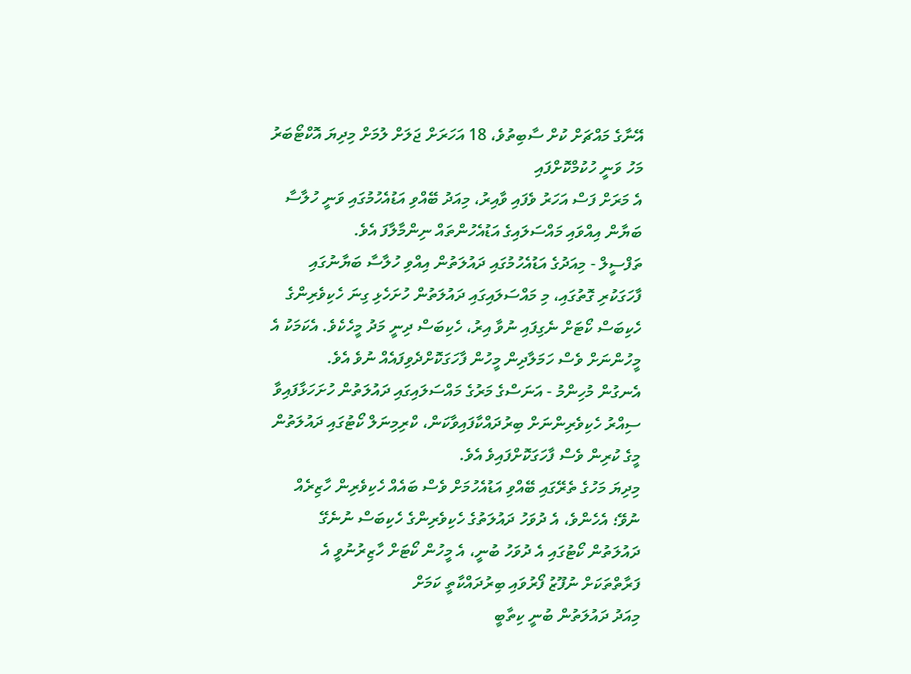އޭނާގެ މައްޗަށް ކުށް ސާބިތުވެ، 18 އަހަރަށް ޖަލަށް ލުމަށް މިދިޔަ އޮކްޓޯބަރު މަހު ވަނީ ހުކުމްކޮށްފައި
އެ މަރަށް ފަސް އަހަރު ވެފައި ވާއިރު، މިއަދު ބޭއްވި އަޑުއެހުމުގައި ވަނީ ހުލާސާ ބަޔާން އިއްވައި މައްސަލައިގެ އަޑުއެހުންތައް ނިންމާލާފަ އެވެ.
ތަފްސީލް - މިއަދުގެ އަޑުއެހުމުގައި ދައުލަތުން އިއްވި ހުލާސާ ބަޔާނުގައި ފާހަގަކުރި ގޮތުގައި، މި މައްސަލައިގައި ދައުލަތުން ހުށަހެޅި ގިނަ ހެކިވެރިންގެ ހެކިބަސް ކޯޓަށް ނެގިފައި ނުވާ އިރު، ހެކިބަސް ދިނީ މަދު މީހެކެވެ. އެކަމަކު އެ މީހުންނަށް ވެސް ހަމަލާދިން މީހުން ފާހަގަކޮށްދެވިފައެއް ނުވެ އެވެ.
އެނގުން މުހިންމު - އަނަސްގެ މަރުގެ މައްސަލައިގައި ދައުލަތުން ހުށަހަޅާފައިވާ ސިއްރު ހެކިވެރިންނަށް ބިރުދައްކާފައިވާކަން، ކްރިމިނަލް ކޯޓުގައި ދައުލަތުން މީގެ ކުރިން ވެސް ފާހަގަކޮށްފައިވެ އެވެ.
މިދިޔަ މަހުގެ ތެރޭގައި ބޭއްވި އަޑުއެހުމަށް ވެސް ބައެއް ހެކިވެރިން ހާޒިރެއް ނުވޭ؛ އެހެންވެ، އެ ދުވަހު ދައުލަތުގެ ހެކިވެރިންގެ ހެކިބަސް ނުނެގޭ
ދައުލަތުން ކޯޓުގައި އެ ދުވަހު ބުނީ، އެ މީހުން ކޯޓަށް ހާޒިރުނުވީ އެ ފަރާތްތަކަށް ނުފޫޒު ފޯރުވައި ބިރުދައްކާތީ ކަމަށް
މިއަދު ދައުލަތުން ބުނީ ކިތާބީ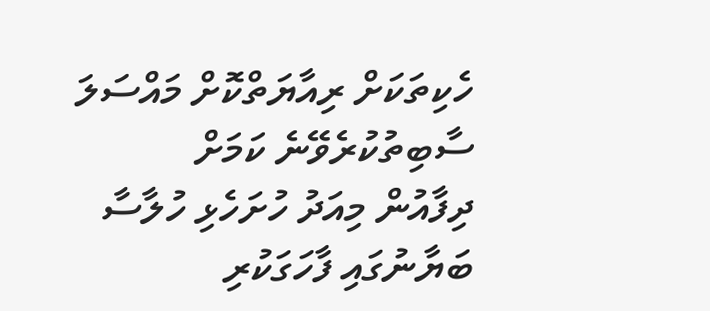ހެކިތަކަށް ރިއާޔަތްކޮށް މައްސަލަ ސާބިތުކުރެވޭނެ ކަމަށް
ދިފާއުން މިއަދު ހުށަހެޅި ހުލާސާ ބަޔާނުގައި ފާހަގަކުރި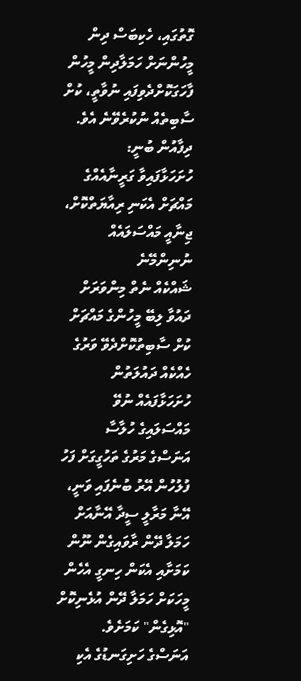ގޮތުގައި، ހެކިބަސް ދިން މީހުންނަށް ހަމަލާދިން މީހުން ފާހަގަކޮށްދެވިފައި ނުވާތީ، ކުށް ސާބިތެއް ނުކުރެވޭނެ އެވެ.
ދިފާއުން ބުނީ:
ހުށަހަޅާފައިވާ ގަރީނާއެއްގެ މައްޗަށް އެކަނި ރިއާޔަތްކޮށް، ޖިނާއީ މައްސަލައެއް ނުނިންމޭނެ
ޝައްކެއް ނެތް މިންވަރަށް ދައުވާ ލިބޭ މީހުންގެ މައްޗަށް ކުށް ސާބިތުކޮށްދެވޭ ވަރުގެ ހެއްކެއް ދައުލަތުން ހުށަހަޅާފައެއް ނުވޭ
މައްސަލައިގެ ހުލާސާ
އަނަސްގެ މަރުގެ ތަހުގީގަށް ފަހު ފުލުހުން އޭރު ބުނެފައި ވަނީ، އޭނާ މަރާލީ ސީދާ އޭނާއަށް ހަމަލާ ދޭން ރާވައިގެން ނޫން ކަމަށާއި އެކަން ހިނގީ އެހެން މީހަކަށް ހަމަލާ ދޭން އުޅެނިކޮށް "އޮޅިގެން" ކަމަށެވެ.
އަނަސްގެ ހަށިގަނޑުގެ އެކި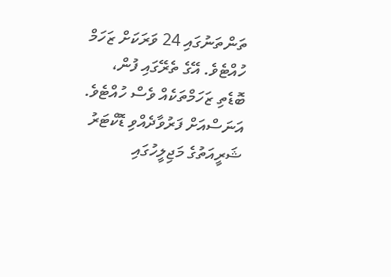ތަންތަނުގައި 24 ވަރަކަށް ޒަހަމް ހުއްޓެވެ. އޭގެ ތެރޭގައި ފުން، ބޮޑެތި ޒަހަމްތަކެއް ވެސް ހުއްޓެވެ.
އަނަސްއަށް ފަރުވާދެއްވި ޑޮކްޓަރު ޝަރީއަތުގެ މަޖިލީހުގައި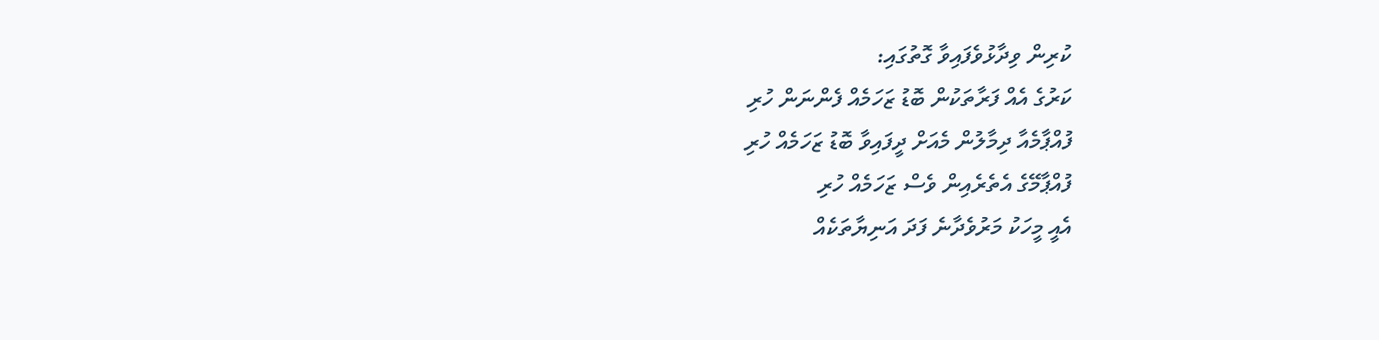ކުރިން ވިދާޅުވެފައިވާ ގޮތުގައި:
ކަރުގެ އެއް ފަރާތަކުން ބޮޑު ޒަހަމެއް ފެންނަން ހުރި
ފުއްޕާމެއާ ދިމާލުން މެއަށް ދީފައިވާ ބޮޑު ޒަހަމެއް ހުރި
ފުއްޕާމޭގެ އެތެރެއިން ވެސް ޒަހަމެއް ހުރި
އެއީ މީހަކު މަރުވެދާނެ ފަދަ އަނިޔާތަކެއް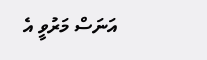އަނަސް މަރުވީ އެ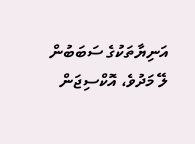އަނިޔާތަކުގެ ސަބަބުން ލޭ މަދުވެ، އޮކްސިޖަން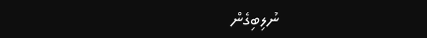ނުލިބިގެން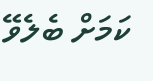ކަމަށް ބެލެވޭ